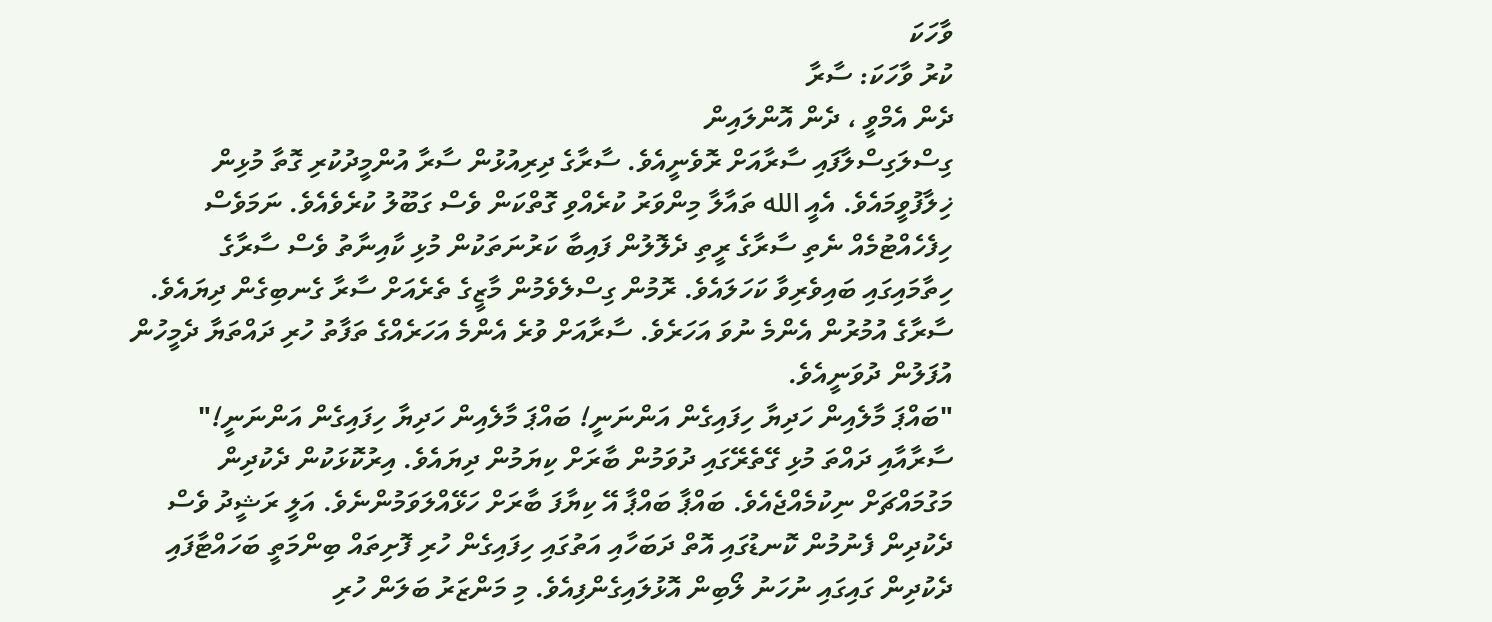ވާހަކަ
ކުރު ވާހަކަ: ސާރާ
ދެން އެމްވީ ، ދެން އޮންލައިން
ގިސްލަގިސްލާފައި ސާރާއަށް ރޮވެނީއެވެ. ސާރާގެ ދިރިއުޅުން ސާރާ އުންމީދުކުރި ގޮތާ މުޅިން ޚިލާފުވީމައެވެ. އެއީ الله ތައާލާ މިންވަރު ކުރެއްވި ގޮތްކަން ވެސް ގަބޫލު ކުރެވެއެވެ. ނަމަވެސް ހިފެހެއްޓުމެއް ނެތި ސާރާގެ ރީތި ދެލޮލުން ފައިބާ ކަރުނަތަކުން މުޅި ކާއިނާތު ވެސް ސާރާގެ ހިތާމައިގައި ބައިވެރިވާ ކަހަލައެވެ. ރޮމުން ގިސްލެވެމުން މާޒީގެ ތެރެއަށް ސާރާ ގެނބިގެން ދިޔައެވެ.
ސާރާގެ އުމުރުން އެންމެ ނުވަ އަހަރެވެ. ސާރާއަށް ވުރެ އެންމެ އަހަރެއްގެ ތަފާތު ހުރި ދައްތަޔާ ދެމީހުން އުފަލުން ދުވަނީއެވެ.
"ބައްޕަ މާލެއިން ހަދިޔާ ހިފައިގެން އަންނަނީ! ބައްޕަ މާލެއިން ހަދިޔާ ހިފައިގެން އަންނަނީ!" ސާރާއާއި ދައްތަ މުޅި ގޭތެރޭގައި ދުވަމުން ބާރަށް ކިޔަމުން ދިޔައެވެ. އިރުކޮޅަކުން ދެކުދިން މަގުމައްޗަށް ނިކުމެއްޖެއެވެ. ބައްޕާ ބައްޕާ އޭ ކިޔާފަ ބާރަށް ހަޅޭއްލަވަމުންނެވެ. އަލީ ރަޝީދު ވެސް ދެކުދިން ފެނުމުން ކޮނޑުގައި އޮތް ދަބަހާއި އަތުގައި ހިފައިގެން ހުރި ފޮށިތައް ބިންމަތީ ބަހައްޓާފައި ދެކުދިން ގައިގައި ނުހަނު ލޯބިން އޮޅުލައިގެންފިއެވެ. މި މަންޒަރު ބަލަން ހުރި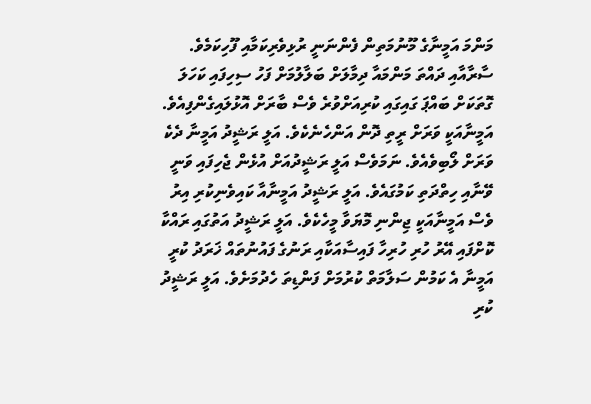މަންމަ އަމީނާގެ މޫނުމަތިން ފެންނަނީ ރުޅިވެރިކަމާއި ފޫހިކަމެވެ. ސާރާއާއި ދައްތަ މަންމައާ ދިމާލަށް ބަލާލުމަށް ފަހު ސިހިފައި ކަހަލަ ގޮތަކަށް ބައްޕަ ގައިގައި ކުރިއަށްވުރެ ވެސް ބާރަށް އޮޅުލައިގެންފިއެވެ.
އަމީނާއަކީ ވަރަށް ރީތި ދޮން އަންހެނެކެވެ. އަލީ ރަޝީދު އަމީނާ ދެކެ ވަރަށް ލޯބިވެއެވެ. ނަމަވެސް އަލީ ރަޝީދުއަށް އުޅެން ޖެހިފައި ވަނީ ވޭނާއި ހިތްދަތި ކަމުގައެވެ. އަލީ ރަޝީދު އަމީނާއާ ކައިވެނިކުރި އިރު ވެސް އަމީނާއަކީ ޖިންނި މޮޔަވާ މީހެކެވެ. އަލީ ރަޝީދު އަތުގައި ރައްކާ ކޮށްފައި އޭރު ހުރި ހުރިހާ ފައިސާއަކާއި ރަނުގެ ފައުނުތައް ޚަރަދު ކުރީ އަމީނާ އެ ކަމުން ސަލާމަތް ކުރުމަށް ފަންޑިތަ ހެދުމަށެވެ. އަލީ ރަޝީދު ކުރި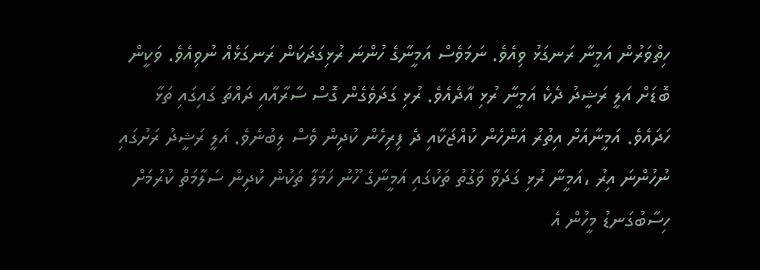ހިތްވަރުން އަމީނާ ރަނގަޅު ވިއެވެ. ނަމަވެސް އަމީނާގެ ހުންނަ ރުޅިގަދަކަން ރަނގަޅެއް ނުވިއެވެ. ވަކީން ބޮޑަށް އަލީ ރަޝީދު ދެކެ އަމީނާ ރުޅި އާދެއެވެ. ރުޅި ގަދަވެގެން ގޮސް ސާރާއާއި ދައްތަ ގައިގައި ތަޅާ ހަދައެވެ. އަމީނާއަށް އިތުރު އަންހެން ކުއްޖަކާއި ދެ ފިރިހެން ކުދިން ވެސް ލިބުނެވެ. އަލީ ރަޝީދު ރަށުގައި ނުހުންނަ އިރު ،އަމީނާ ރުޅި ގަދަވާ ވަގުތު ތަކުގައި އަމީނާގެ ހޫނު ހަމަލާ ތަކުން ކުދިން ސަލާމަތް ކުރުމަށް ހިސާބުގަނޑު މީހުން އެ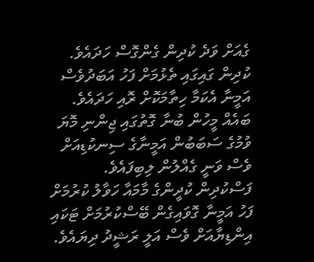ގެއަށް ވަދެ ކުދިން ގެންގޮސް ހަދައެވެ. ކުދިން ގައިގައި ތެޅުމަށް ފަހު އަބަދުވެސް އަމީނާ އެކަމާ ހިތާމަކޮށް ރޮއި ހަދައެވެ. ބައެއް މީހުން ބުނާ ގޮތުގައި ޖިންނި މޮޔަ ވުމުގެ ސަބަބުން އަމީނާގެ ސިނކުޑިއަށް ވެސް ވަނީ ގެއްލުން ލިބިފައެވެ. ފަސްކުދިން ކުދީންގެ މާމައާ ހަވާލު ކުރުމަށް ފަހު އަމީނާ ގޮވައިގެން ބޭސްކުރުމަށް ޓަކައި އިންޑިޔާއަށް ވެސް އަލީ ރަޝީދު ދިޔައެވެ.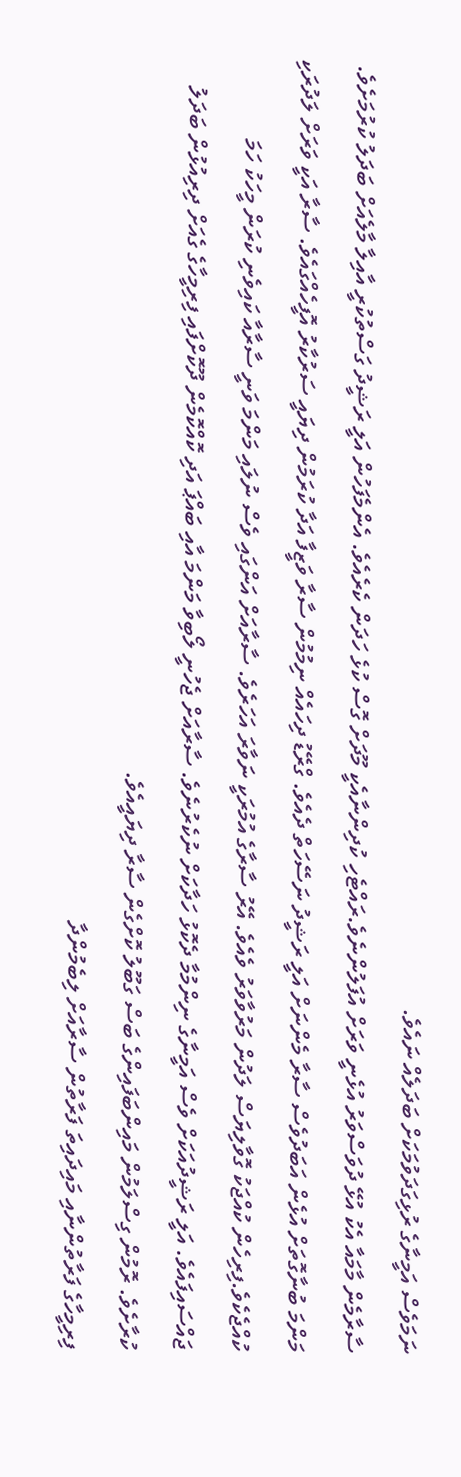ނަމަވެސް އަމީނާގެ ރުޅިގަދަވުމަކަށް ބަދަލެއް ނައެވެ.
ސާރާމެން މާމައާ އެކު އުޅޭ ދުވަސްވަރު އުޅެނީ ވަރަށް އުފަލުންނެވެ.ރައްޓެހި ކުދިންނާއެކީ މޫދަށް ގޮސް ކުޅެ ހަދަން ކެރެއެވެ. އެންމެފަހުން އަލީ ރަޝީދު ގަސްތުކުރީ އާއިލާ މާލެއަށް ބަދަލު ކުރުމަށެވެ. މަންމަ ބުނާގޮތަށް އުޅެން އަބަދުވެސް ސާރާ މެންނަށް އަލީ ރަޝީދު ނަސޭހަތް ދެއެވެ. ގްރޭޑު ދިހައެއް ނިމުމުން ސާރާ ވަޒީފާ އަދާ ކުރަމުން ދިޔައީ ސަރުކާރު އޮފީހެއްގައެވެ. ސާރާ އަކީ ވަރަށް ލަދުރަކި ކުއްޖެކެވެ.ފިރިހެން ކުއްޖަކު ގޮވާލިޔަސް ލަދުން މަރުވާވަރު ވެއެވެ. އޭރު ސާރާގެ އުމުރަކީ ނަވާރަ އަހަރެވެ. ސާރާއަށް އަންގައި ވެސް ނުލައި މަންމަ ވަނީ ސާރާއާ ކައިވެނި ކުރަން މީހަކު ހަމަ ޖައްސައިފައެވެ. އަލީ ރަޝީދުއަކަށް ވެސް އަމީނާގެ ނިންމުމާ ދެކޮޅު ހަދާކަށް ނުކެރުނެވެ. ސާރާއަށް ޖެހުނީ ލޯބިވާ މަންމަ އާއި ބައްޕަ އަދި ކޮއްކޮމެން ދޫކޮށްފައި ފިރިމީހާގެ ގެއަށް ދިރިއުޅުން ބަދަލު ކުރާށެވެ. ރޮމުން ގިސްލަމުން މައިންބަފައިންގެ ބަސް ގަބޫލު ކޮށްގެން ސާރާ ދިޔައީއެވެ.
ފިރިމީހާގެ ފަރާތުންނާއި މައިދައިތަ ފަރާތުން ސާރާއަށް ލިބެމުންދާ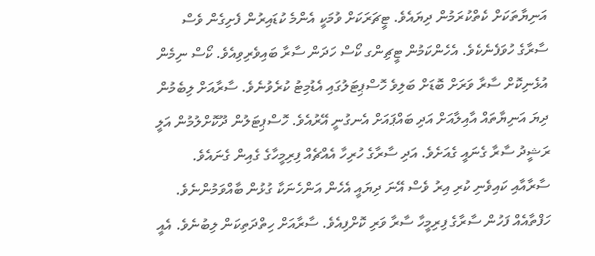އަނިޔާތަކަށް ކެތްކުރަމުން ދިޔައެވެ. ޓީޗަރަކަށް ވުމަކީ އެންމެ ކުޑައިރުން ފެށިގެން ވެސް ސާރާގެ ހުވަފެނެކެވެ. އެހެންކަމުން ޓީޗިންގ ކޯސް ހަދަން ސާރާ ބައިވެރިވިއެވެ. ކޯސް ނިމެން އުޅެނިކޮށް ސާރާ ވަރަށް ބޮޑަށް ބަލިވެ ހޮސްޕިޓަލުގައި އެޑުމިޓު ކުރެވުނެވެ. ސާރާއަށް ލިބެމުން ދިޔަ އަނިޔާތައް އާއިލާއަށް އަދި ބައްޕައަށް އެނގުނީ އޭރުއެވެ. ހޮސްޕިޓަލުން ދޫކޮށްލުމުން އަލީ ރަޝީދު ސާރާ ގެނައީ ގެއަށެވެ. އަދި ސާރާގެ ހުރިހާ އެއްޗެއް ފިރިމީހާގެ ގެއިން ގެނައެވެ. ސާރާއާއި ކައިވެނި ކުރި އިރު ވެސް އޭނަ ދިޔައީ އެހެން އަންހެނަކާ ގުޅުން ބާއްވަމުންނެވެ. ހަފްތާއެއް ފަހުން ސާރާގެ ފިރިމީހާ ސާރާ ވަރި ކޮށްފިއެވެ. ސާރާއަށް ހިތްދަތިކަން ލިބުނެވެ. އެއީ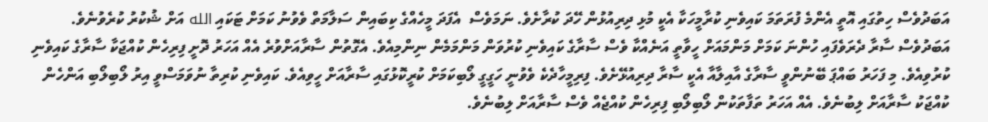އަބަދުވެސް ހިތުގައި އޮތީ އެންމެ ފުރަތަމަ ކައިވެނި ކުރާމީހަކާ އެކީ މުޅި ދިރިއުޅުން ހޭދަ ކުރާށެވެ. ނަމަވެސް  އެފަދަ މީހެއްގެ ކިބައިން ސަލާމަތް ވެވުނު ކަމަށް ޓަކައި الله އަށް ޝުކުރު ކުރެވުނެވެ.
އަބަދުވެސް ސާރާ ދެރަވެފައި ހުންނަ ކަމަށް މަންމައަށް ހީވާތީ އަނެއްކާ ވެސް ސާރާގެ ކައިވެނި ކުރުވަން މަންމަމެން ނިންމިއެވެ. އެގޮތުން ސާރާއަށްވުރެ އެއް އަހަރު ދޮށީ ފިރިހެން ކުއްޖަކާ ސާރާގެ ކައިވެނި ކުރުވިއެވެ. މި ފަހަރު ބައްޕަ ބޭނުންވީ ސާރާގެ އާއިލާއާ އެކީ ސާރާ ދިރިއުޅޭށެވެ. ފިރިމީހާދެކެ ވެވުނީ ހަގީގީ ލޯބިކަމަށް ކުރީކޮޅުގައި ސާރާއަށް ހީވިއެވެ. ކައިވެނި ކުރިތާ ނުވަމަސްވީ އިރު ލޯބިލޯބި އަންހެން ކުއްޖަކު ސާރާއަށް ލިބުނެވެ. އެއް އަހަރު ތަފާތަކުން ލޯބިލޯބި ފިރިހެން ކުއްޖެއް ވެސް ސާރާއަށް ލިބުނެވެ.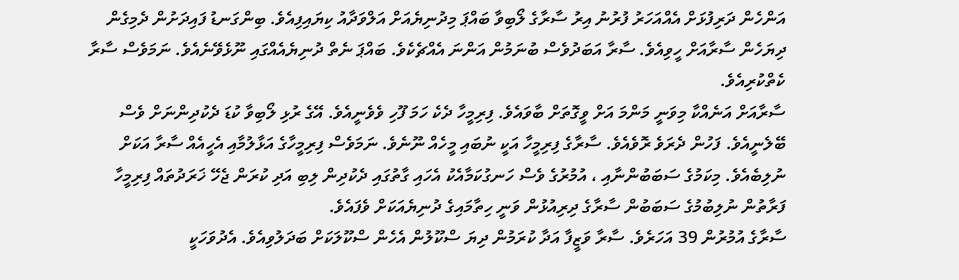އަންހެން ދަރިފުޅަށް އެއްއަހަރު ފުރުނު އިރު ސާރާގެ ލޯބިވާ ބައްޕަ މިދުނިޔެއަށް އަލްވަދާއު ކިޔައިފިއެވެ. ބިންގަނޑު ފައިދަށުން ދެމިގެން ދިޔަހެން ސާރާއަށް ހީވިއެވެ. ސާރާ އަބަދުވެސް ބުނަމުން އަންނަ އެއްޗެކެވެ. ބައްޕަ ނެތް ދުނިޔެއެއްގައި ނޫޅެވޭނެއެވެ. ނަމަވެސް ސާރާ ކެތްކުރިއެވެ.
ސާރާއަށް އަނެއްކާ މިވަނީ މަންމަ އަށް ވީގޮތަށް ބާވައެވެ. ފިރިމީހާ ދެކެ ހަމަ ފޫހި ވެވެނީއެވެ. އޭގެ ރުޅި ލޯބިވާ ކުޑަ ދެކުދިންނަށް ވެސް ބޭލެނީއެވެ. ފަހުން ދެރަވެ ރޮވެއެވެ. ސާރާގެ ފިރިމީހާ އަކީ ނުބައި މީހެއް ނޫނެވެ. ނަމަވެސް ފިރިމީހާގެ އަޅާލުމާއި އެހީއެއް ސާރާ އަކަށް ނުލިބެއެވެ. މިކަމުގެ ސަބަބުންނާއި ، އުމުރުގެ ވެސް ހަނގުކަމާއެކު އެހައި ގާތުގައި ދެކުދިން ލިބި އަދި ކުރަން ޖެހޭ ޚަރަދުތައް ފިރިމީހާ ފަރާތުން ނުލިބުމުގެ ސަބަބުން ސާރާގެ ދިރިއުޅުން ވަނީ ހިތާމައިގެ ދުނިޔެއަކަށް ވެފައެވެ.
ސާރާގެ އުމުރުން 39 އަހަރެވެ. ސާރާ ވަޒީފާ އަދާ ކުރަމުން ދިޔަ ސްކޫލުން އެހެން ސްކޫލަކަށް ބަދަލުވިއެވެ. އެދުވަހަކީ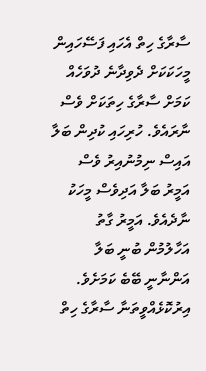ސާރާގެ ހިތް އެހައި ފަސޭހައިން މީހަކަކަށް ދެވިދާނެ ދުވަހެއް ކަމަށް ސާރާގެ ހިތަކަށް ވެސް ނާރައެވެ. ހުރިހައި ކުދިން ބަލާ އައިސް ނިމުނުއިރު ވެސް އަމީރު ބަލާ އަދިވެސް މީހަކު ނާދެއެވެ. އަމީރު ގާތު އަހާލުމުން ބުނީ ބަލާ އަންނާނީ ބޭބެ ކަމަށެވެ. އިރުކޮޅެއްވީތަނާ ސާރާގެ ހިތް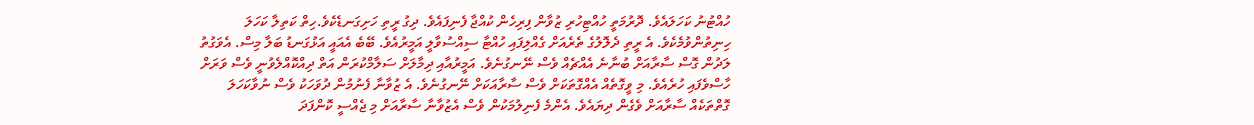ހުއްޓުނު ކަހަލައެވެ. ދޮރުމަތީ ހުއްޓިހުރި ޒުވާން ފިރިހެން ކުއްޖާ ފެނިފައެވެ. ދިގު ރީތި ހަށިގަނޑެކެވެ.ހިތް ކަތިލާ ކަހަލަ ހިނިތުންވުމެކެވެ. އެ ރީތި ދެލޮލުގެ ތެރެއަށް ގެއްލިފައި ހުއްޓާ ސިއްސުވާލީ އަމީރުއެވެ. ބޭބެ އެއައީ އަޅުގަނޑު ބަލާ މިސް. އެވަގުތު ލަދުން ގޮސް ސާރާއަށް ބުނާނެ އެއްޗެއް ވެސް ނޭނގުނެވެ. އަމީރުއާއި ދިމާލަށް ސަލާމްކުރަން އަތް ދިއްކޮއްލެވުނީ ވެސް ވަރަށް ހާސްވެފައި ހުރެއެވެ. މި ވީގޮތެއް އެއްގޮތަކަށް ވެސް ސާރާއަކަށް ނޭނގުނެވެ. އެ ޒުވާނާ ފެނުމުން ދުވަހަކު ވެސް ނުވާކަހަލަ ގޮތްތަކެއް ސާރާއަށް ވެގެން ދިޔައެވެ. އެންމެ ފެނިލުމަކުން ވެސް އެޒުވާނާ ސާރާއަށް މި ޖެއްސީ ކޮންފަދަ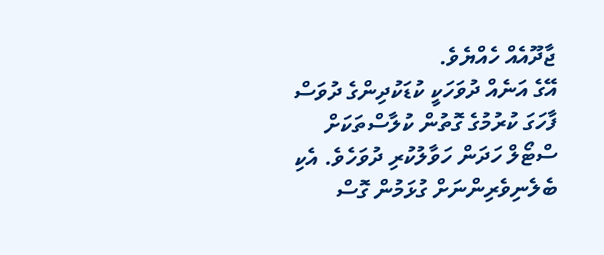ޖާދޫއެއް ހެއްޔެވެ.
އޭގެ އަނެއް ދުވަހަކީ ކުޑަކުދިންގެ ދުވަސް ފާހަގަ ކުރުމުގެ ގޮތުން ކުލާސްތަކަށް ސްޓޯލް ހަދަން ހަވާލުކުރި ދުވަހެވެ. އެކި ބެލެނިވެރިންނަށް ގުޅަމުން ގޮސް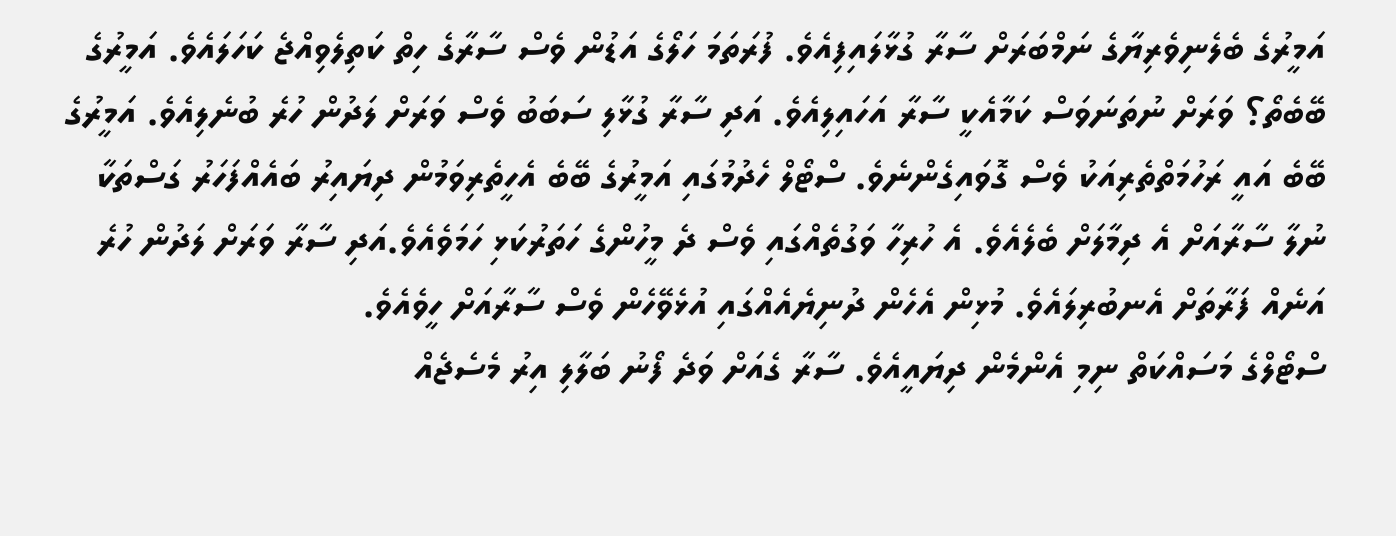އަމީރުގެ ބެލެނިވެރިޔާގެ ނަމްބަރަށް ސާރާ ގުޅާލައިފިއެވެ. ފުރަތަމަ ހަލޯގެ އަޑުން ވެސް ސާރާގެ ހިތް ކަތިލެވިއްޖެ ކަހަލައެވެ. އަމީރުގެ ބޭބެތޯ؟ ވަރަށް ނުތަނަވަސް ކަމާއެކީ ސާރާ އަހައިލިއެވެ. އަދި ސާރާ ގުޅާލި ސަބަބު ވެސް ވަރަށް ލަދުން ހުރެ ބުނެލިއެވެ. އަމީރުގެ ބޭބެ އައީ ރަހުމަތްތެރިއަކު ވެސް ގޮވައިގެންނެވެ. ސްޓޯލް ހެދުމުގައި އަމީރުގެ ބޭބެ އެހީތެރިވަމުން ދިޔައިރު ބައެއްފަހަރު ގަސްތަކާ ނުލާ ސާރާއަށް އެ ދިމާލަށް ބެލެއެވެ. އެ ހުރިހާ ވަގުތެއްގައި ވެސް ދެ މީހުންގެ ހަތަރުކަޅި ހަމަވެއެވެ.އަދި ސާރާ ވަރަށް ލަދުން ހުރެ އަނެއް ފަރާތަށް އެނބުރިލައެވެ. މުޅިން އެހެން ދުނިޔެއެއްގައި އުޅެވޭހެން ވެސް ސާރާއަށް ހީވެއެވެ.
ސްޓޯލްގެ މަސައްކަތް ނިމި އެންމެން ދިޔައީއެވެ. ސާރާ ގެއަށް ވަދެ ފޯނު ބަލާލި އިރު މެސެޖެއް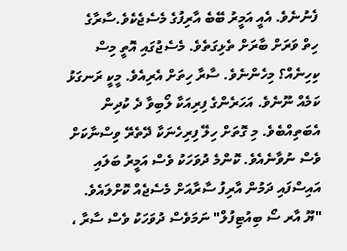ފެނުނެވެ. އެއީ އަމީރު ބޭބެ އާރިފުގެ މެސެޖެކެވެ.ސާރާގެ ހިތް ވަރަށް ބާރަށް ތެޅިގަތެވެ. މެސެޖުގައި އޮތީ މިސް ކިހިނެއް؟ މިހެންނެވެ. ސާރާ ހިތަށް އެރިއެވެ. މީކީ ރަނގަޅު ކަމެއް ނޫނެވެ. އަހަރެންގެ ފިރިއަކާ ލޯބިވާ ދެ ކުދިން އެބަތިއްބެވެ. މި ގޮތަށް ހިލޭ ފިރިހެނަކާ ދޭތެރޭ ވިސްނާކަށް ވެސް ނުވާނެއެވެ. ކޮންމެ ދުވަހަކު ވެސް އަމީރު ބަލައި އައިސްފައި ދަމުން އާރިފު ސާރާއަށް މެސެޖެއް ކޮށްލައެވެ. "ޔޫ އާރ ސޯ ބިއުޓިފުލް" ނަމަވެސް ދުވަހަކު ވެސް ސާރާ ،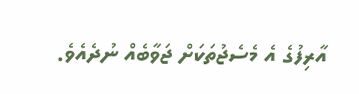އާރިފުގެ އެ މެސެޖުތަކަށް ޖަވާބެއް ނުދެއެވެ.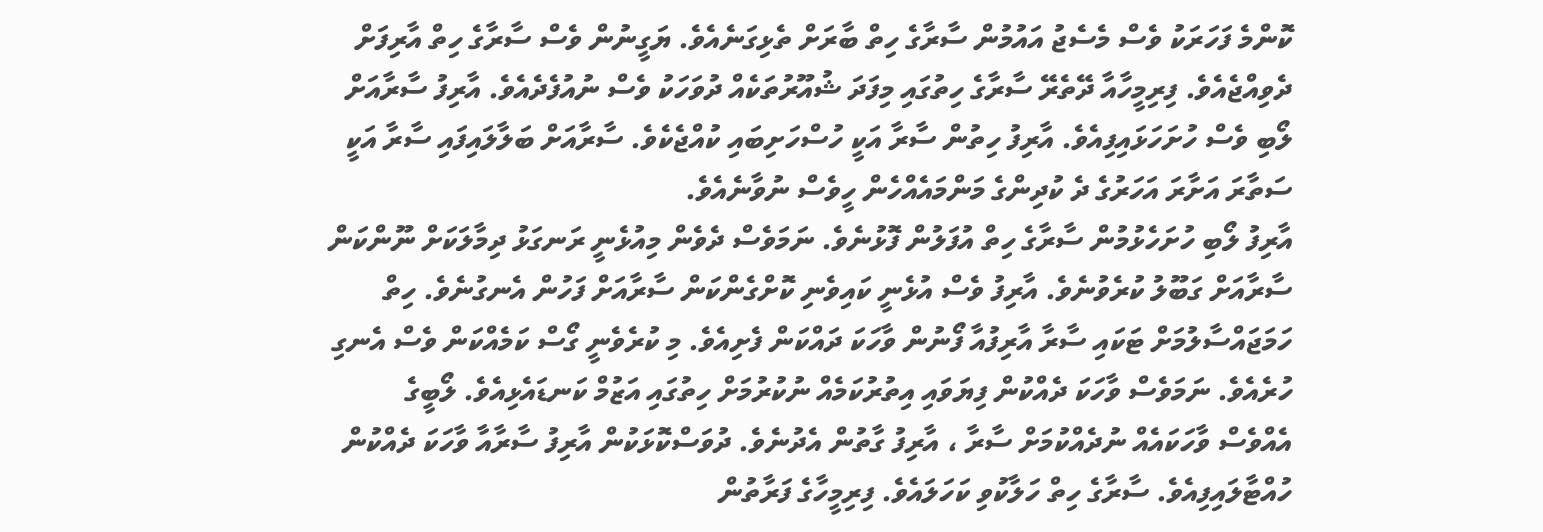ކޮންމެ ފަހަރަކު ވެސް މެސެޖު އައުމުން ސާރާގެ ހިތް ބާރަށް ތެޅިގަނެއެވެ. ޔަގީނުން ވެސް ސާރާގެ ހިތް އާރިފަށް ދެވިއްޖެއެވެ. ފިރިމީހާއާ ދޭތެރޭ ސާރާގެ ހިތުގައި މިފަދަ ޝުއޫރުތަކެއް ދުވަހަކު ވެސް ނުއުފެދެއެވެ. އާރިފު ސާރާއަށް ލޯބި ވެސް ހުށަހަޅައިފިއެވެ. އާރިފު ހިތުން ސާރާ އަކީ ހުސްހަށިބައި ކުއްޖެކެވެ. ސާރާއަށް ބަލާލައިފައި ސާރާ އަކީ ސަތާރަ އަށާރަ އަހަރުގެ ދެ ކުދިންގެ މަންމައެއްހެން ހީވެސް ނުވާނެއެވެ.
އާރިފު ލޯބި ހުށަހެޅުމުން ސާރާގެ ހިތް އުފަލުން ފޮޅުނެވެ. ނަމަވެސް ދެވެން މިއުޅެނީ ރަނގަޅު ދިމާލަކަށް ނޫންކަން ސާރާއަށް ގަބޫލު ކުރެވުނެވެ. އާރިފު ވެސް އުޅެނީ ކައިވެނި ކޮށްގެންކަން ސާރާއަށް ފަހުން އެނގުނެވެ. ހިތް ހަމަޖައްސާލުމަށް ޓަކައި ސާރާ އާރިފުއާ ފޯނުން ވާހަކަ ދައްކަން ފެށިއެވެ. މި ކުރެވެނީ ގޯސް ކަމެއްކަން ވެސް އެނގި ހުރެއެވެ. ނަމަވެސް ވާހަކަ ދެއްކުން ފިޔަވައި އިތުރުކަމެއް ނުކުރުމަށް ހިތުގައި އަޒުމް ކަނޑައެޅިއެވެ. ލޯބީގެ އެއްވެސް ވާހަކައެއް ނުދެއްކުމަށް ސާރާ ، އާރިފު ގާތުން އެދުނެވެ. ދުވަސްކޮޅަކުން އާރިފު ސާރާއާ ވާހަކަ ދެއްކުން ހުއްޓާލައިފިއެވެ. ސާރާގެ ހިތް ހަލާކުވި ކަހަލައެވެ. ފިރިމީހާގެ ފަރާތުން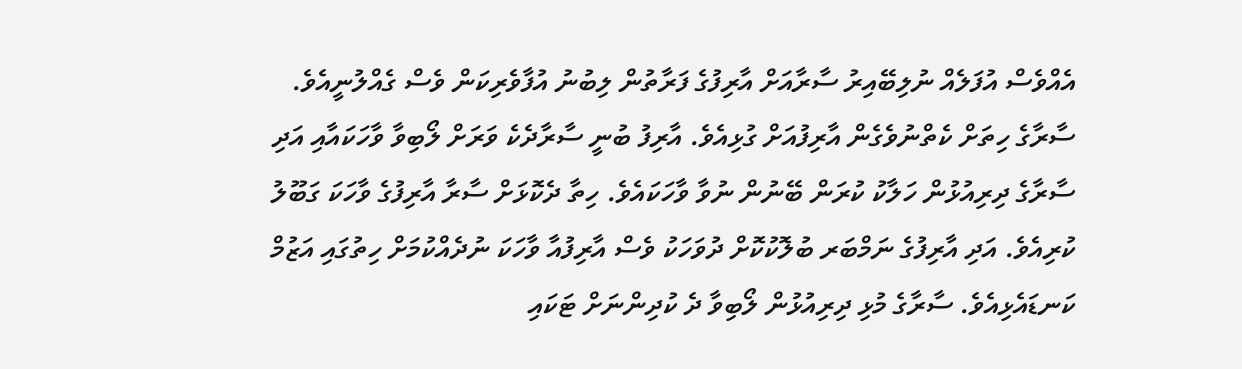އެއްވެސް އުފަލެއް ނުލިބޭއިރު ސާރާއަށް އާރިފުގެ ފަރާތުން ލިބުނު އުފާވެރިކަން ވެސް ގެއްލުނީއެވެ.
ސާރާގެ ހިތަށް ކެތްނުވެގެން އާރިފުއަށް ގުޅިއެވެ. އާރިފު ބުނީ ސާރާދެކެ ވަރަށް ލޯބިވާ ވާހަކައާއި އަދި ސާރާގެ ދިރިއުޅުން ހަލާކު ކުރަން ބޭނުން ނުވާ ވާހަކައެވެ. ހިތާ ދެކޮޅަށް ސާރާ އާރިފުގެ ވާހަކަ ގަބޫލު ކުރިއެވެ. އަދި އާރިފުގެ ނަމްބަރ ބުލޮކުކޮށް ދުވަހަކު ވެސް އާރިފުއާ ވާހަކަ ނުދެއްކުމަށް ހިތުގައި އަޒުމް ކަނޑައެޅިއެވެ. ސާރާގެ މުޅި ދިރިއުޅުން ލޯބިވާ ދެ ކުދިންނަށް ޓަކައި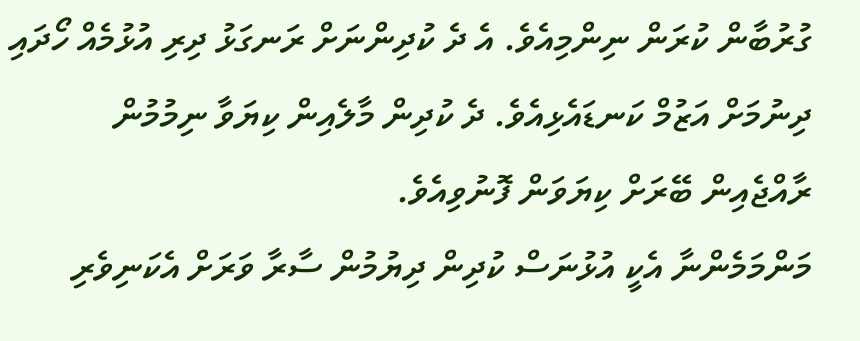ގުރުބާން ކުރަން ނިންމިއެވެ. އެ ދެ ކުދިންނަށް ރަނގަޅު ދިރި އުޅުމެއް ހޯދައި ދިނުމަށް އަޒުމް ކަނޑައެޅިއެވެ. ދެ ކުދިން މާލެއިން ކިޔަވާ ނިމުމުން ރާއްޖެއިން ބޭރަށް ކިޔަވަން ފޮނުވިއެވެ.
މަންމަމެންނާ އެކީ އުޅުނަސް ކުދިން ދިޔުމުން ސާރާ ވަރަށް އެކަނިވެރި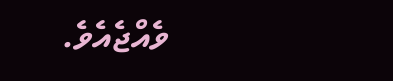ވެއްޖެއެވެ.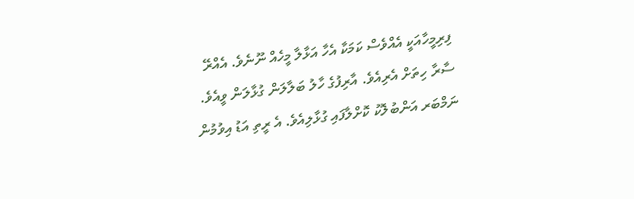ފިރިމީހާއަކީ އެއްވެސް ކަމަކާ އެހާ އަޅާލާ މީހެއް ނޫނެވެ. އެއްރޭ ސާރާ ހިތަށް އެރިއެވެ. އާރިފުގެ ހާލު ބަލާލަން ގުޅާލަން ވީއެވެ. ނަމްބަރ އަންބުލޮކު ކޮށްލާފައި ގުޅާލިއެވެ. އެ ރީތި އަޑު އިވުމުން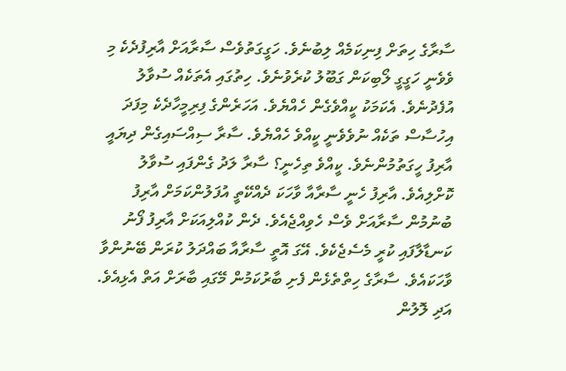ސާރާގެ ހިތަށް ފިނިކަމެއް ލިބުނެވެ. ހަގީގަތުވެސް ސާރާއަށް އާރިފުދެކެ މި ވެވެނީ ހަގީގީ ލޯބިކަން ގަބޫލު ކުރެވުނެވެ. ހިތުގައި އެތަކެއް ސުވާލު އުފެދުނެވެ. އެކަމަކު ކީއްވެގެން ހެއްޔެވެ. އަހަރެންގެ ފިރިމީހާދެކެ މިފަދަ އިހުސާސް ތަކެއް ނުވެވެނީ ކީއްވެ ހެއްޔެވެ. ސާރާ ސިއްސައިގެން ދިޔައީ އާރިފު ހީގަތުމުންނެވެ. ކީއްވެ ތިހެނީ؟ ސާރާ ލަދު ގެންފައި ސުވާލު ކޮށްލިއެވެ. އާރިފު ހެނީ ސާރާއާ ވާހަކަ ދެއްކޭތީ އުފަލުންކަމަށް އާރިފު ބުނުމުން ސާރާއަށް ވެސް ހެވިއްޖެއެވެ. ދެން ކުއްލިއަކަށް އާރިފު ފޯނު ކަނޑާލާފައި ކުރީ މެސެޖެކެވެ. އޭގަ އޮތީ ސާރާއާ ބައްދަލު ކުރަން ބޭނުންވާ ވާހަކައެވެ. ސާރާގެ ހިތްތެޅެން ފެށި ބާރުކަމުން މޭގައި ބާރަށް އަތް އެޅިއެވެ. އަދި ލޮލުން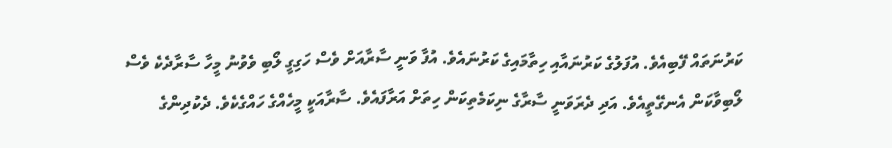ކަރުނަތައް ފޭބިއެވެ. އުފަލުގެ ކަރުނައާއި ހިތާމައިގެ ކަރުނައެވެ. އުފާ ވަނީ ސާރާއަށް ވެސް ހަގިގީ ލޯބި ވެވުނު މީހާ ސާރާދެކެ ވެސް ލޯބިވާކަން އެނގޭތީއެވެ. އަދި ދެރަވަނީ ސާރާގެ ނިކަމެތިކަން ހިތަށް އަރާފައެވެ. ސާރާއަކީ މީހެއްގެ ހައްގެކެވެ. ދެކުދިންގެ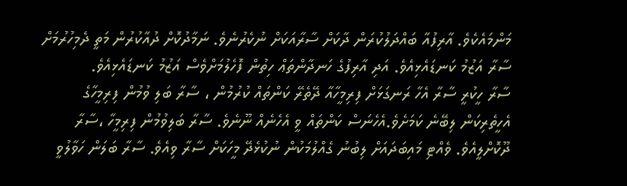މަންމައެކެވެ. އާރިފުއާ ބައްދަލުކުރަން ދާކަށް ސާރާއަކަށް ނުކެރުނެވެ. ނަމާދުކޮށް ދުއާކުރުން މަތީ ދެމިހުރުމަށް ސާރާ އަޒުމު ކަނޑައެޅިއެވެ. އަދި އާރިފުގެ ހަނދާންތަޢް ހިތުން ފޮހެލުމަށްވެސް އަޒުމު ކަނޑައެޅިއެވެ.
ސާރާ ހީކުރީ ސާރާ އެހާ ރަނގަޅަށް ފިރިމީހާއާ ދޭތެރޭ ކަންތައް ކުރުމުން ، ސާރާ ބަލި ވުމުން ފިރިމީހާގެ އެހީތެރިކަން ލިބޭނެ ކަމަށެވެ.އެހެނަސް ކަންތައް ވީ އެހެނެއް ނޫނެވެ. ސާރާ ބަލިވުމުން ފިރިމީހާ ،ސާރާ ދޫކޮށްލީއެވެ. ވެއްޓި މައިބަދައަށް ލިބުނު ގެއްލުމަކުން ނުކުޅެދޭ މީހަކަށް ސާރާ ވިއެވެ. ސާރާ ބަލަން ހަވާލުވީ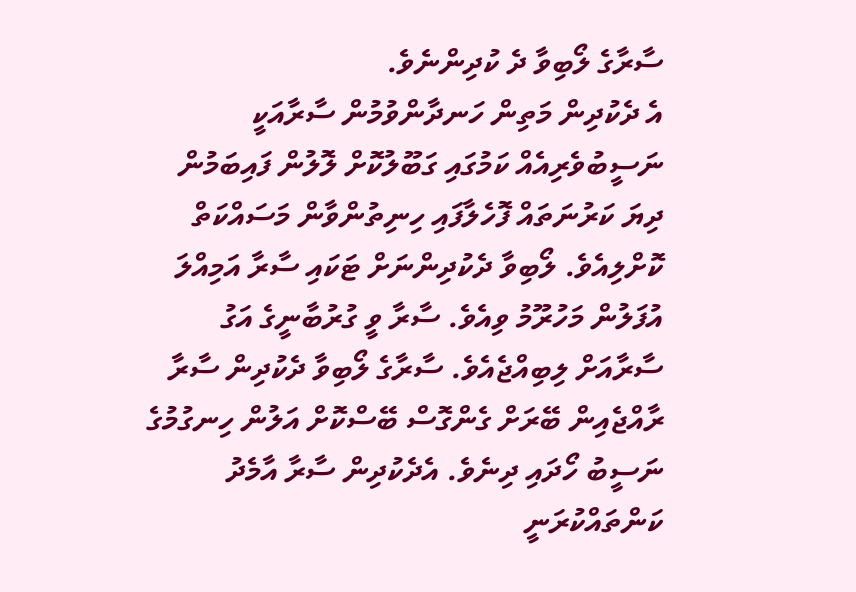ސާރާގެ ލޯބިވާ ދެ ކުދިންނެވެ.
އެ ދެކުދިން މަތިން ހަނދާންވުމުން ސާރާއަކީ ނަސީބުވެރިއެއް ކަމުގައި ގަބޫލުކޮށް ލޮލުން ފައިބަމުން ދިޔަ ކަރުނަތައް ފޮހެލާފައި ހިނިތުންވާން މަސައްކަތް ކޮށްލިއެވެ. ލޯބިވާ ދެކުދިންނަށް ޓަކައި ސާރާ އަމިއްލަ އުފަލުން މަހުރޫމު ވިއެވެ. ސާރާ ވީ ގުރުބާނީގެ އަގު ސާރާއަށް ލިބިއްޖެއެވެ. ސާރާގެ ލޯބިވާ ދެކުދިން ސާރާ ރާއްޖެއިން ބޭރަށް ގެންގޮސް ބޭސްކޮށް އަލުން ހިނގުމުގެ ނަސީބު ހޯދައި ދިނެވެ. އެދެކުދިން ސާރާ އާމެދު ކަންތައްކުރަނީ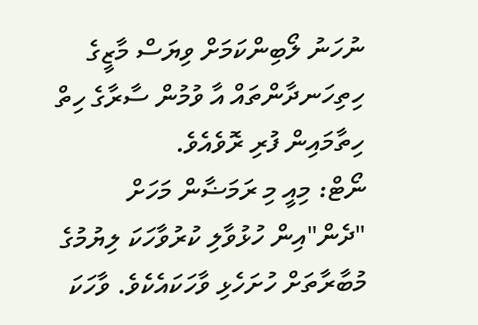ނުހަނު ލޯބިންކަމަށް ވިޔަސް މާޒީގެ ހިތިހަނދާންތައް އާ ވުމުން ސާރާގެ ހިތް ހިތާމައިން ފުރި ރޮވެއެވެ.
ނޯޓް: މިއީ މި ރަމަޟާން މަހަށް "ދެން"އިން ހުޅުވާލި ކުރުވާހަކަ ލިޔުމުގެ މުބާރާތަށް ހުށަހެޅި ވާހަކައެކެވެ. ވާހަކަ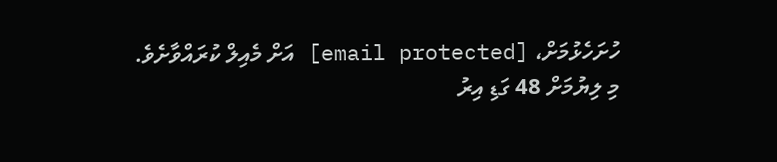ހުށަހެޅުމަށް، [email protected] އަށް މެއިލް ކުރައްވާށެވެ.
މި ލިޔުމަށް 48 ގަޑި އިރު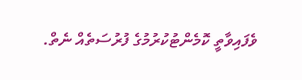ވެފައިވާތީ ކޮމެންޓުކުރުމުގެ ފުރުސަތެއް ނެތް.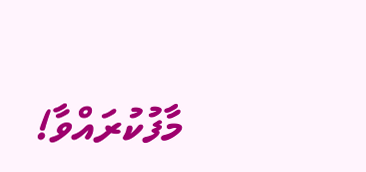މާފުކުރައްވާ!